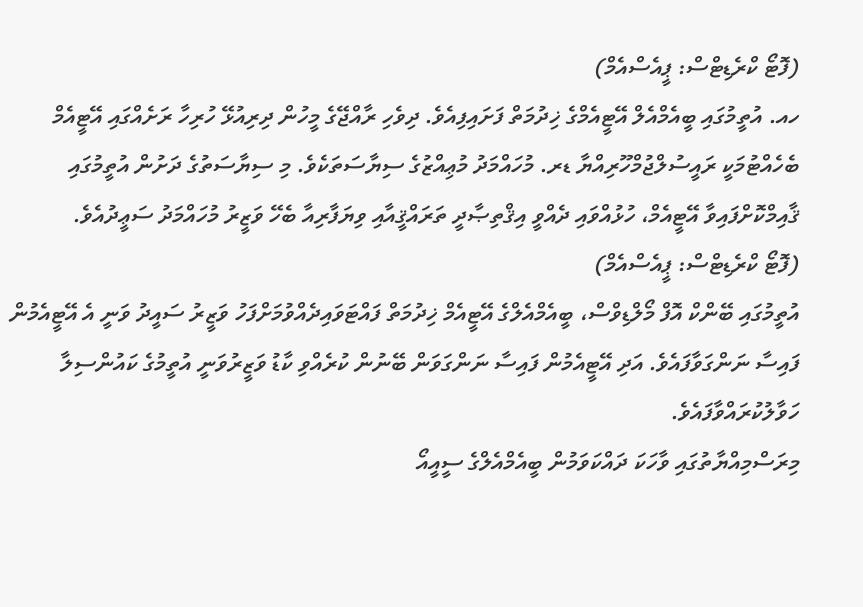(ފޮޓޯ ކްރެޑިޓްސް: ޕީއެސްއެމް)
ހއ. އުތީމުގައި ބީއެމްއެލް އޭޓީއެމްގެ ޚިދުމަތް ފަށައިފިއެވެ. ދިވެހި ރާއްޖޭގެ މީހުން ދިރިއުޅޭ ހުރިހާ ރަށެއްގައި އޭޓީއެމް ބެހެއްޓުމަކީ ރައީސުލްޖުމްހޫރިއްޔާ ޑރ. މުހައްމަދު މުޢިއްޒުގެ ސިޔާސަތަކެވެ. މި ސިޔާސަތުގެ ދަށުން އުތީމުގައި ޤާއިމްކޮށްފައިވާ އޭޓީއެމް، ހުޅުއްވައި ދެއްވީ އިޤްތިޞާދީ ތަރައްޤީއާއި ވިޔަފާރިއާ ބެހޭ ވަޒީރު މުހައްމަދު ސަޢީދުއެވެ.
(ފޮޓޯ ކްރެޑިޓްސް: ޕީއެސްއެމް)
އުތީމުގައި ބޭންކް އޮފް މޯލްޑިވްސް، ބީއެމްއެލްގެ އޭޓީއެމް ޚިދުމަތް ފައްޓަވައިދެއްވުމަށްފަހު ވަޒީރު ސައީދު ވަނީ އެ އޭޓީއެމުން ފައިސާ ނަންގަވާފައެވެ. އަދި އޭޓީއެމުން ފައިސާ ނަންގަވަން ބޭނުން ކުރެއްވި ކާޑު ވަޒީރުވަނީ އުތީމުގެ ކައުންސިލާ ހަވާލުކުރައްވާފައެވެ.
މިރަސްމިއްޔާތުގައި ވާހަކަ ދައްކަވަމުން ބީއެމްއެލްގެ ސީއީއޯ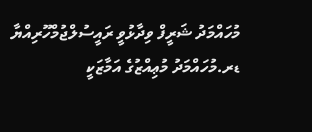މުހައްމަދު ޝަރީފް ވިދާޅުވީ ރައީސުލްޖުމްހޫރިއްޔާ ޑރ.މުހައްމަދު މުޢިއްޒުގެ އަމާޒަކީ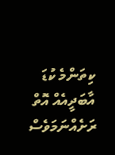ކިތަންމެ ކުޑަ އާބަދީއެއް އޮތް ރަށެއްނަމަވެސް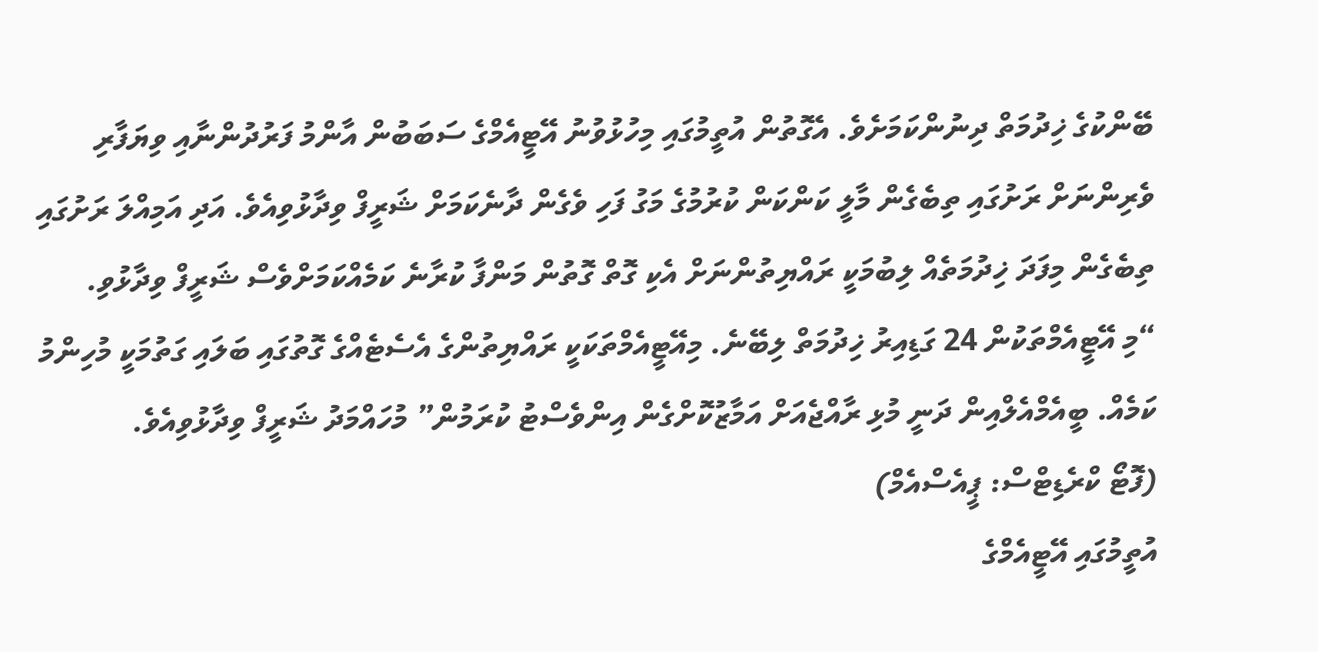ބޭންކުގެ ޚިދުމަތް ދިނުންކަމަށެވެ. އެގޮތުން އުތީމުގައި މިހުޅުވުނު އޭޓީއެމްގެ ސަބަބުން އާންމު ފަރުދުންނާއި ވިޔަފާރި ވެރިންނަށް ރަށުގައި ތިބެގެން މާލީ ކަންކަން ކުރުމުގެ މަގު ފަހި ވެގެން ދާނެކަމަށް ޝަރީފް ވިދާޅުވިއެވެ. އަދި އަމިއްލަ ރަށުގައި ތިބެގެން މިފަދަ ޚިދުމަތެއް ލިބުމަކީ ރައްޔިތުންނަށް އެކި ގޮތް ގޮތުން މަންފާ ކުރާނެ ކަމެއްކަމަށްވެސް ޝަރީފް ވިދާޅުވި.
“މި އޭޓީއެމްތަކުން 24 ގަޑިއިރު ޚިދުމަތް ލިބޭނެ. މިއޭޓީއެމްތަކަކީ ރައްޔިތުންގެ އެސެޓެއްގެ ގޮތުގައި ބަލައި ގަތުމަކީ މުހިންމު ކަމެއް. ބީއެމްއެލްއިން ދަނީ މުޅި ރާއްޖެއަށް އަމާޒުކޮށްގެން އިންވެސްޓު ކުރަމުން” މުހައްމަދު ޝަރީފް ވިދާޅުވިއެވެ.
(ފޮޓޯ ކްރެޑިޓްސް: ޕީއެސްއެމް)
އުތީމުގައި އޭޓީއެމްގެ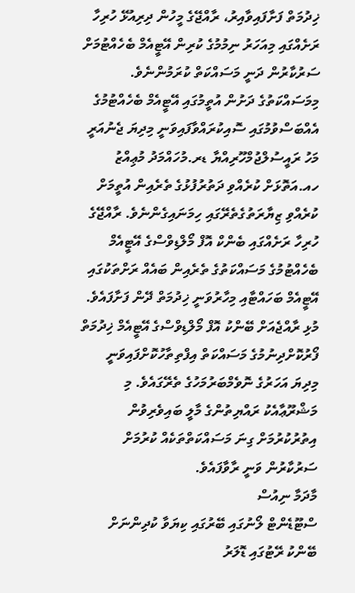ޚިދުމަތް ފަށާފައިވާއިރު، ރާއްޖޭގެ މީހުން ދިރިއުޅޭ ހުރިހާ ރަށެއްގައި މިއަހަރު ނިމުމުގެ ކުރިން އޭޓީއެމް ބެހެއްޓުމަށް ސަރުކާރުން ދަނީ މަސައްކަތް ކުރަމުންނެވެ. މިމަސައްކަތުގެ ދަށުން އުތީމުގައި އޭޓީއެމް ބެހެއްޓުމުގެ އެއްބަސްވުމުގައި ސޮއިކުރައްވާފައިވަނީ މިދިޔަ ޖެނުއަރީ މަހު ރައީސުލްޖުމްހޫރިއްޔާ ޑރ.މުހައްމަދު މުޢިއްޒު ހއ.އަތޮޅަށް ކުރެއްވި ދަތުރުފުޅުގެ ތެރެއިން އުތީމަށް ކުރެއްވި ޒިޔާރަތުގެތެރޭގައި ހިމަނައިގެންނެވެ. ރާއްޖޭގެ ހުރިހާ ރަށެއްގައި ބެންކް އޮފް މޯލްޑިވްސްގެ އޭޓީއެމް ބެހެއްޓުމުގެ މަސައްކަތުގެ ތެރެއިން ބައެއް ރަށްތަކުގައި އޭޓީއެމް ބަހައްޓާއި މިހާރުވަނީ ޚިދުމަތް ދޭން ފަށާފައެވެ.
މުޅި ރާއްޖެއަށް ބޭންކު އޮފް މޯލްޑިވްސްގެ އޭޓީއެމް ޚިދުމަތް ފޯރުކޮށްދިނުމުގެ މަސައްކަތް އިފްތިތާހުކޮށްފައިވަނީ މިދިޔަ އަހަރުގެ ނޮވެމްބަރުމަހުގެ ތެރޭގައެވެ. މި މަޝްރޫޢާއެކު ރައްޔިތުންގެ މާލީ ބައިވެރިވުން އިތުރުކުރުމަށް ގިނަ މަސައްކަތްތަކެއް ކުރުމަށް ސަރުކާރުން ވަނީ ރާވާފައެވެ.
މާދަމާ ނިއުސް
ސްޓޫޑެންޓް ލޯނުގައި ބޭރުގައި ކިޔަވާ ކުދިންނަށް ބޭންކު ރޭޓުގައި ޑޮލަރު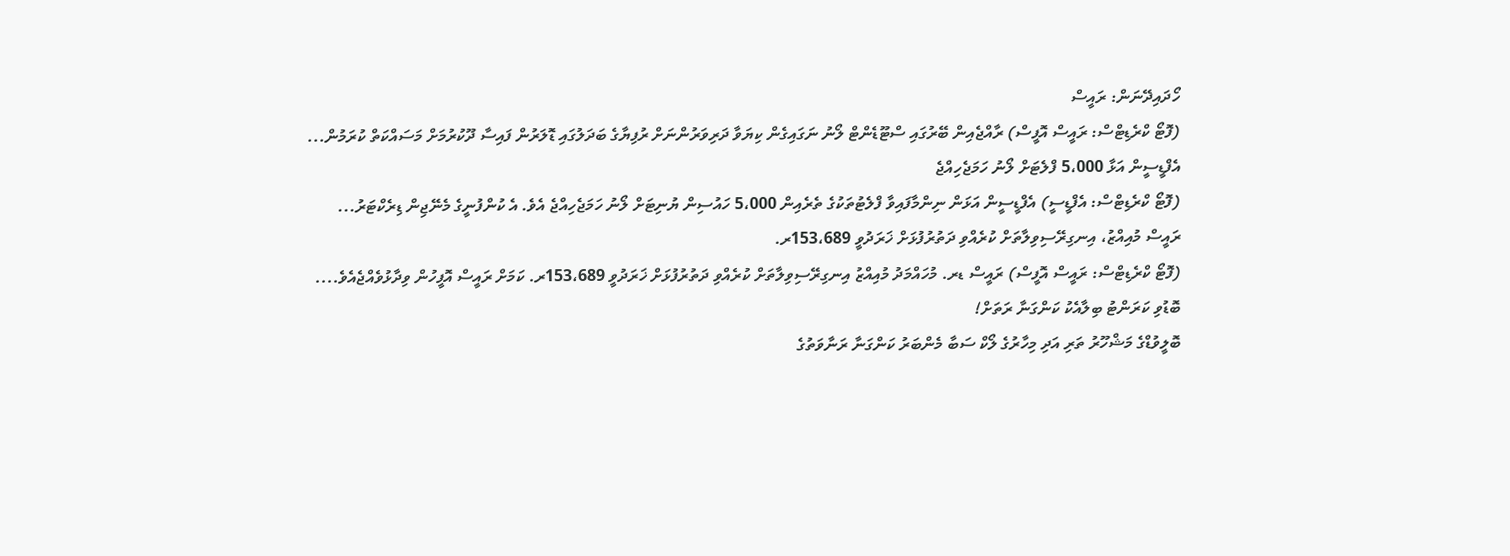ހޯދައިދޭނަން: ރައީސް
(ފޮޓޯ ކްރެޑިޓްސް: ރައީސް އޮފީސް) ރާއްޖެއިން ބޭރުގައި ސްޓޫޑެންޓް ލޯނު ނަގައިގެން ކިޔަވާ ދަރިވަރުންނަށް ރުފިޔާގެ ބަދަލުގައި ޑޮލަރުން ފައިސާ ދޫކުރުމަށް މަސައްކަތް ކުރަމުން...
އެފްޑީސީން އަޅާ 5،000 ފްލެޓަށް ލޯނު ހަމަޖެހިއްޖެ
(ފޮޓޯ ކްރެޑިޓްސް: އެފްޑީސީ) އެފްޑީސީން އަޅަން ނިންމާފައިވާ ފްލެޓުތަކުގެ ތެރެއިން 5،000 ހައުސިން ޔުނިޓަށް ލޯނު ހަމަޖެހިއްޖެ އެވެ. އެ ކުންފުނީގެ މެނޭޖިން ޑިރެކްޓަރު...
ރައީސް މުއިއްޒު، އިނގިރޭސިވިލާތަށް ކުރެއްވި ދަތުރުފުޅަށް ޚަރަދުވީ 153،689ރ.
(ފޮޓޯ ކްރެޑިޓްސް: ރައީސް އޮފީސް) ރައީސް ޑރ. މުހައްމަދު މުއިއްޒު އިނގިރޭސިވިލާތަށް ކުރެއްވި ދަތުރުފުޅަށް ޚަރަދުވީ 153،689ރ. ކަމަށް ރައީސް އޮފީހުން ވިދާޅުވެއްޖެއެވެ....
ބޮޑުވި ކަރަންޓު ބިލާއެކު ކަންގަނާ ރަތަށް!
ބޮލީވުޑްގެ މަޝްހޫރު ތަރި އަދި މިހާރުގެ ލޯކް ސަބާ މެންބަރު ކަންގަނާ ރަނާވަތުގެ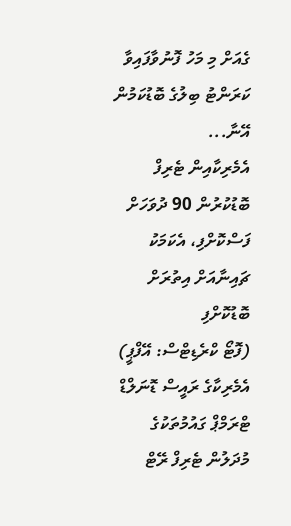ގެއަށް މި މަހު ފޮނުވާފައިވާ ކަރަންޓު ބިލުގެ ބޮޑުކަމުން އޭނާ...
އެމެރިކާއިން ޓެރިފް ބޮޑުކުރުން 90 ދުވަހަށް ފަސްކޮށްފި، އެކަމަކު ޗައިނާއަށް އިތުރަށް ބޮޑުކޮށްފި
(ފޮޓޯ ކްރެޑިޓްސް: އޭފްޕީ) އެމެރިކާގެ ރައީސް ޑޮނަލްޑް ޓްރަމްޕް ގައުމުތަކުގެ މުދަލުން ޓެރިފް ރޭޓް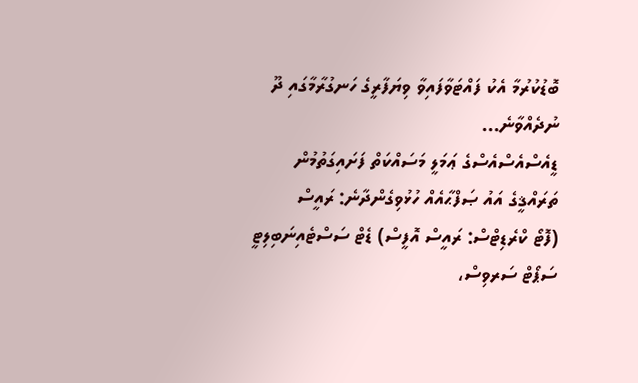ބޮޑުކުރުމާ އެކު ފައްޓަވާފައިވާ ވިޔަފާރީގެ ހަނގުރާމާގައި ދޫ ނުދެއްވާނެ...
ޑީއެސްއެސްއެސްގެ ޢަމަލީ މަސައްކަތް ފަށައިގަތުމުން ތަރައްޤީގެ އައު ޞަފްޙާއެއް ހުޅުވިގެންދާނެ: ރައީސް
(ފޮޓޯ ކްރެޑިޓްސް: ރައީސް އޮފީސް) ޑެޓް ސަސްޓެއިނަބިލިޓީ ސަޕޯޓް ސަރވިސް،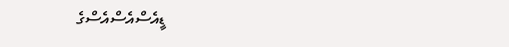ޑީއެސްއެސްއެސްގެ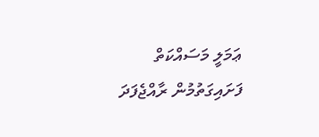ޢަމަލީ މަސައްކަތް ފަށައިގަތުމުން ރާއްޖެފަދަ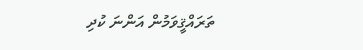ތަރައްޤީވަމުން އަންނަ ކުދި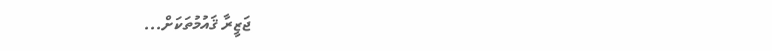ޖަޒީރާ ޤައުމުތަކަށް...